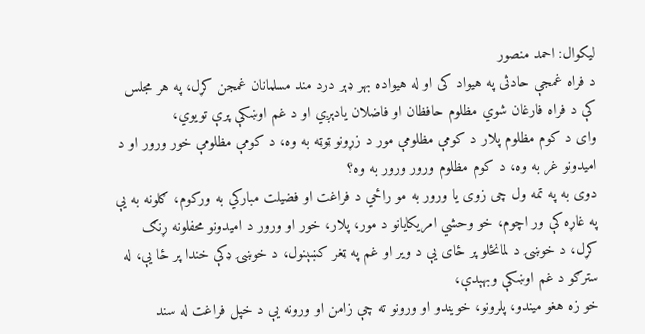لیکوال: احمد منصور
د فراه غمجې حادثی په هیواد کی او له هیواده بهر ډېر درد مند مسلمانان غمجن کړل، په هر مجلس کې د فراه فارغان شوي مظلوم حافظان او فاضلان یادېږي او د غم اوښکې پرې تویوي،
وای د کوم مظلوم پلار د کومې مظلومې مور د زړونو ټوټه به وه، د کومې مظلومې خور ورور او د امیدونو غر به وه، د کوم مظلوم ورور ورور به وه؟
دوی به په تمه ول چی زوی یا ورور به مو راځي د فراغت او فضیلت مبارکي به ورکوم، ګلونه به یې په غاړه کې ور اچوم، خو وحشي امریکایانو د مور، پلار، خور او ورور د امیدونو محفلونه ړنګ کړل، د خوښۍ د لمانځلو پر ځای یې د ویر او غم په ټغر کښېنول، د خوښۍ ډکې خندا پر ځا يې، له سترګو د غم اوښکې وبهېدې،
خو زه هغو میندو، پلرونو، خویندو او ورونو ته چې زامن او ورونه يې د خپل فراغت له سند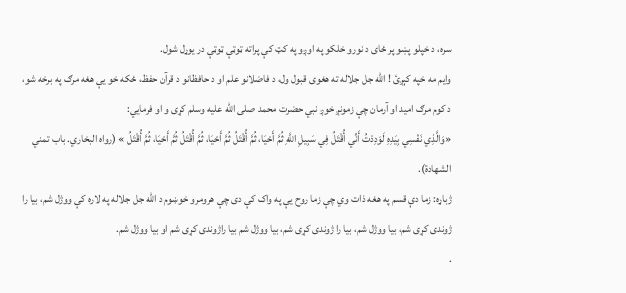سره، د خپلو پښو پر ځای د نورو خلکو په اوږو په کټ کې پراته ټوټې ټوټې در یوړل شول.
وایم مه خپه کېږئ ! الله جل جلاله ته هغوی قبول ول، د فاضلانو علم او د حافظانو د قرآن حفظ، ځکه خو یې هغه مرګ په برخه شو، د کوم مرګ امید او آرمان چې زمونږ خوږ نبي حضرت محمد صلى الله عليه وسلم کړی و او فرمایي:
«وَالَّذِي نَفْسِي بِيَدِهِ لَوَدِدْتُ أَنِّي أُقْتَلُ فِي سَبِيلِ اللَّهِ ثُمَّ أَحْيَا، ثُمَّ أُقْتَلُ ثُمَّ أَحْيَا، ثُمَّ أُقْتَلُ ثُمَّ أَحْيَا، ثُمَّ أُقْتَلُ » (رواه البخاري. باب تمني الشهادة).
ژباړه: زما دې قسم په هغه ذات وي چې زما روح یې په واک کې دی چې هرومرو خوښوم د الله جل جلاله په لاره کې ووژل شم، بیا را ژوندی کړی شم، بیا ووژل شم، بیا را ژوندی کړی شم، بیا ووژل شم بیا راژوندی کړی شم او بیا ووژل شم.
.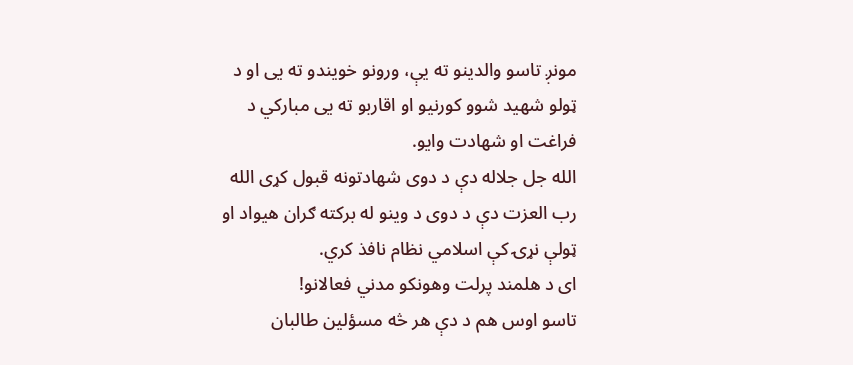مونږ تاسو والدینو ته یې، ورونو خویندو ته یی او د ټولو شهید شوو کورنیو او اقاربو ته یی مبارکي د فراغت او شهادت وایو.
الله جل جلاله دې د دوی شهادتونه قبول کړی الله رب العزت دې د دوی د وینو له برکته ګران هیواد او ټولې نړۍ کې اسلامي نظام نافذ کري.
ای د هلمند پرلت وهونکو مدني فعالانو!
تاسو اوس هم د دې هر څه مسؤلین طالبان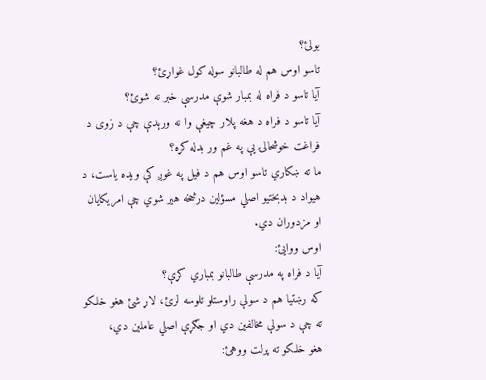بولئ؟
تاسو اوس هم له طالبانو سوله کول غواړئ؟
آیا تاسو د فراه له بمبار شوې مدرسې خبر نه شوئ؟
آیا تاسو د فراه د هغه پلار چیغې وا نه ورېدې چې د زوی د فراغت خوشحالۍ یې په غم ور بدله کړه؟
ما ته ښکاري تاسو اوس هم د فیل په غوږ کې ویده یاست، د هیواد د بدبختیو اصلي مسؤلین درڅخه هیر شوي چې امریکایان او مزدوران دي.
اوس ووایئ:
آیا د فراه په مدرسې طالبانو بمباري کړې؟
که رښتیا هم د سولې راوستلو تلوسه لرئ، لاړ شئ هغو خلکو ته چې د سولې مخالفین دي او جګړې اصلي عاملين دي،
هغو خلکو ته پرلت ووهئ: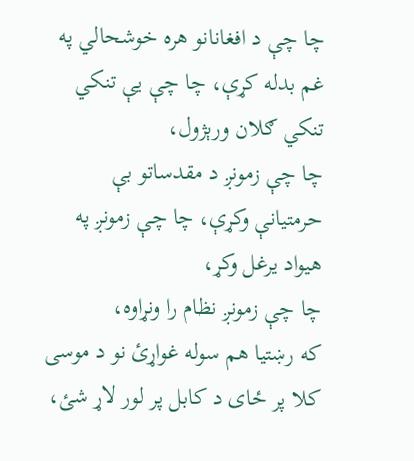چا چې د افغانانو هره خوشحالي په غم بدله کړې، چا چې يې تنکي تنکي ګلان ورېژول،
چا چې زمونږ د مقدساتو بې حرمتیانې وکړې، چا چې زمونږ په هیواد یرغل وکړ،
چا چې زمونږ نظام را ونړاوه،
که رښتیا هم سوله غواړئ نو د موسی کلا پر ځای د کابل پر لور لاړ شئ،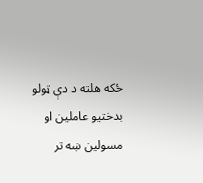ځکه هلته د دې ټولو بدختیو عاملین او مسولین ښه تر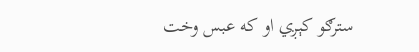سترګو کېږي او که عبس وخت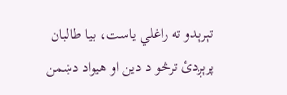تېرېدو ته راغلي یاست، بیا طالبان پرېږدئ ترڅو د دین او هیواد دښمن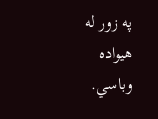په زور له هیواده وباسي.